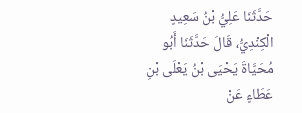حَدَّثَنَا عَلِيُّ بْنُ سَعِيدٍ الْكِنْدِيُّ، قَالَ حَدَّثَنَا أَبُو مُحَيَّاةَ يَحْيَى بْنُ يَعْلَى بْنِ عَطَاءٍ عَنْ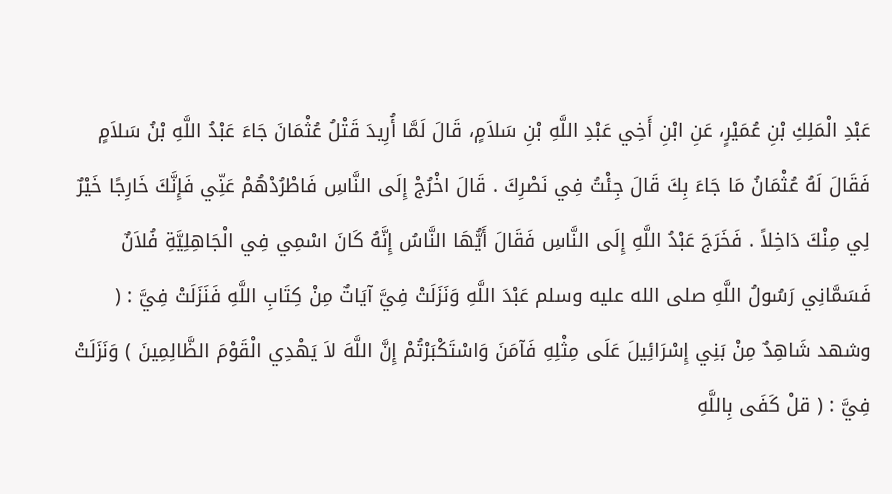عَبْدِ الْمَلِكِ بْنِ عُمَيْرٍ، عَنِ ابْنِ أَخِي عَبْدِ اللَّهِ بْنِ سَلاَمٍ، قَالَ لَمَّا أُرِيدَ قَتْلُ عُثْمَانَ جَاءَ عَبْدُ اللَّهِ بْنُ سَلاَمٍ فَقَالَ لَهُ عُثْمَانُ مَا جَاءَ بِكَ قَالَ جِئْتُ فِي نَصْرِكَ . قَالَ اخْرُجْ إِلَى النَّاسِ فَاطْرُدْهُمْ عَنِّي فَإِنَّكَ خَارِجًا خَيْرٌ لِي مِنْكَ دَاخِلاً . فَخَرَجَ عَبْدُ اللَّهِ إِلَى النَّاسِ فَقَالَ أَيُّهَا النَّاسُ إِنَّهُ كَانَ اسْمِي فِي الْجَاهِلِيَّةِ فُلاَنٌ فَسَمَّانِي رَسُولُ اللَّهِ صلى الله عليه وسلم عَبْدَ اللَّهِ وَنَزَلَتْ فِيَّ آيَاتٌ مِنْ كِتَابِ اللَّهِ فَنَزَلَتْ فِيَّ : ( وشهد شَاهِدٌ مِنْ بَنِي إِسْرَائِيلَ عَلَى مِثْلِهِ فَآمَنَ وَاسْتَكْبَرْتُمْ إِنَّ اللَّهَ لاَ يَهْدِي الْقَوْمَ الظَّالِمِينَ ) وَنَزَلَتْ فِيَّ : ( قلْ كَفَى بِاللَّهِ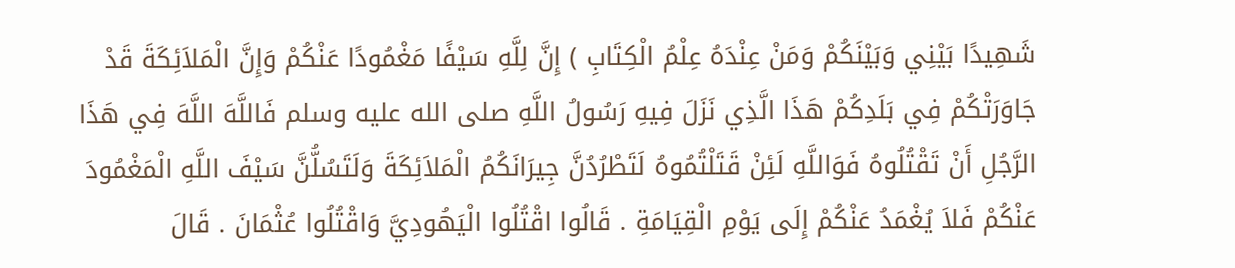شَهِيدًا بَيْنِي وَبَيْنَكُمْ وَمَنْ عِنْدَهُ عِلْمُ الْكِتَابِ ) إِنَّ لِلَّهِ سَيْفًا مَغْمُودًا عَنْكُمْ وَإِنَّ الْمَلاَئِكَةَ قَدْ جَاوَرَتْكُمْ فِي بَلَدِكُمْ هَذَا الَّذِي نَزَلَ فِيهِ رَسُولُ اللَّهِ صلى الله عليه وسلم فَاللَّهَ اللَّهَ فِي هَذَا الرَّجُلِ أَنْ تَقْتُلُوهُ فَوَاللَّهِ لَئِنْ قَتَلْتُمُوهُ لَتَطْرُدُنَّ جِيرَانَكُمُ الْمَلاَئِكَةَ وَلَتَسُلُّنَّ سَيْفَ اللَّهِ الْمَغْمُودَ عَنْكُمْ فَلاَ يُغْمَدُ عَنْكُمْ إِلَى يَوْمِ الْقِيَامَةِ . قَالُوا اقْتُلُوا الْيَهُودِيَّ وَاقْتُلُوا عُثْمَانَ . قَالَ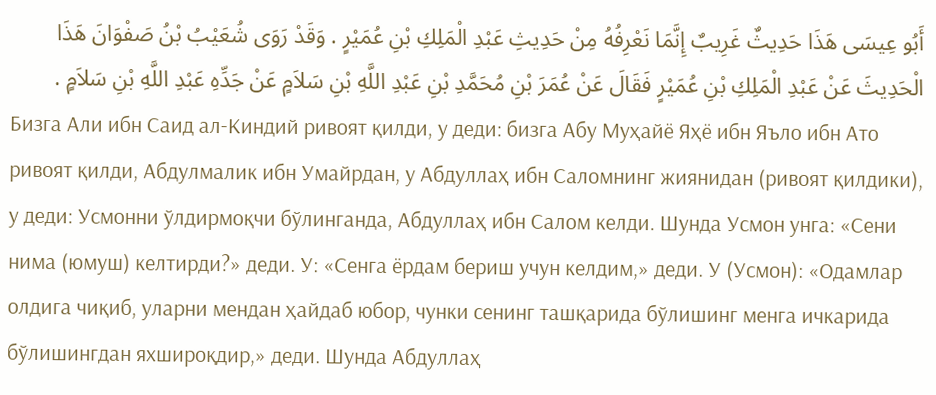أَبُو عِيسَى هَذَا حَدِيثٌ غَرِيبٌ إِنَّمَا نَعْرِفُهُ مِنْ حَدِيثِ عَبْدِ الْمَلِكِ بْنِ عُمَيْرٍ . وَقَدْ رَوَى شُعَيْبُ بْنُ صَفْوَانَ هَذَا الْحَدِيثَ عَنْ عَبْدِ الْمَلِكِ بْنِ عُمَيْرٍ فَقَالَ عَنْ عُمَرَ بْنِ مُحَمَّدِ بْنِ عَبْدِ اللَّهِ بْنِ سَلاَمٍ عَنْ جَدِّهِ عَبْدِ اللَّهِ بْنِ سَلاَمٍ .
Бизга Али ибн Саид ал-Киндий ривоят қилди, у деди: бизга Абу Муҳайё Яҳё ибн Яъло ибн Ато ривоят қилди, Абдулмалик ибн Умайрдан, у Абдуллаҳ ибн Саломнинг жиянидан (ривоят қилдики), у деди: Усмонни ўлдирмоқчи бўлинганда, Абдуллаҳ ибн Салом келди. Шунда Усмон унга: «Сени нима (юмуш) келтирди?» деди. У: «Сенга ёрдам бериш учун келдим,» деди. У (Усмон): «Одамлар олдига чиқиб, уларни мендан ҳайдаб юбор, чунки сенинг ташқарида бўлишинг менга ичкарида бўлишингдан яхшироқдир,» деди. Шунда Абдуллаҳ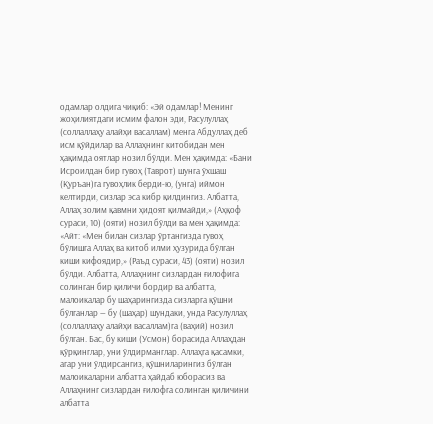одамлар олдига чиқиб: «Эй одамлар! Менинг жоҳилиятдаги исмим фалон эди, Расулуллаҳ (соллаллаҳу алайҳи васаллам) менга Абдуллаҳ деб исм қўйдилар ва Аллаҳнинг китобидан мен ҳақимда оятлар нозил бўлди. Мен ҳақимда: «Бани Исроилдан бир гувоҳ (Таврот) шунга ўхшаш (Қуръан)га гувоҳлик берди-ю, (унга) иймон келтирди, сизлар эса кибр қилдингиз. Албатта, Аллаҳ золим қавмни ҳидоят қилмайди,» (Аҳқоф сураси, 10) (ояти) нозил бўлди ва мен ҳақимда: «Айт: «Мен билан сизлар ўртангизда гувоҳ бўлишга Аллаҳ ва китоб илми ҳузурида бўлган киши кифоядир,» (Раъд сураси, 43) (ояти) нозил бўлди. Албатта, Аллаҳнинг сизлардан ғилофига солинган бир қиличи бордир ва албатта, малоикалар бу шаҳарингизда сизларга қўшни бўлганлар — бу (шаҳар) шундаки, унда Расулуллаҳ (соллаллаҳу алайҳи васаллам)га (ваҳий) нозил бўлган. Бас, бу киши (Усмон) борасида Аллаҳдан қўрқинглар, уни ўлдирманглар. Аллаҳга қасамки, агар уни ўлдирсангиз, қўшниларингиз бўлган малоикаларни албатта ҳайдаб юборасиз ва Аллаҳнинг сизлардан ғилофга солинган қиличини албатта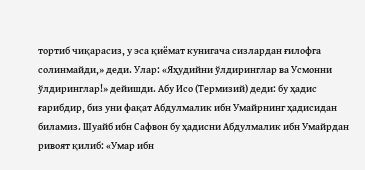тортиб чиқарасиз, у эса қиёмат кунигача сизлардан ғилофга солинмайди,» деди. Улар: «Яҳудийни ўлдиринглар ва Усмонни ўлдиринглар!» дейишди. Абу Исо (Термизий) деди: бу ҳадис ғарибдир, биз уни фақат Абдулмалик ибн Умайрнинг ҳадисидан биламиз. Шуайб ибн Сафвон бу ҳадисни Абдулмалик ибн Умайрдан ривоят қилиб: «Умар ибн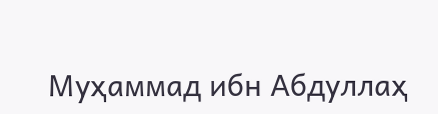Муҳаммад ибн Абдуллаҳ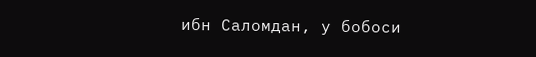ибн Саломдан, у бобоси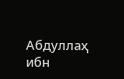Абдуллаҳ ибн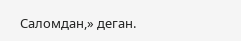Саломдан,» деган.